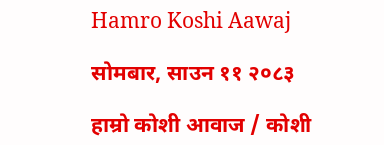Hamro Koshi Aawaj

सोमबार, साउन ११ २०८३

हाम्रो कोशी आवाज / कोशी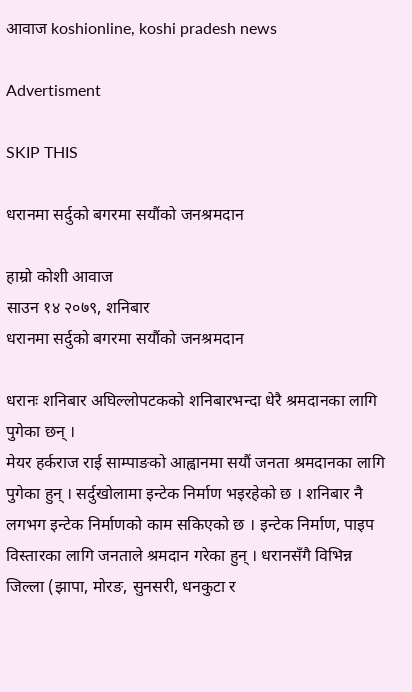आवाज koshionline, koshi pradesh news

Advertisment

SKIP THIS

धरानमा सर्दुको बगरमा सयौंको जनश्रमदान

हाम्रो कोशी आवाज
साउन १४ २०७९, शनिबार
धरानमा सर्दुको बगरमा सयौंको जनश्रमदान

धरानः शनिबार अघिल्लोपटकको शनिबारभन्दा धेरै श्रमदानका लागि पुगेका छन् ।
मेयर हर्कराज राई साम्पाङको आह्वानमा सयौं जनता श्रमदानका लागि पुगेका हुन् । सर्दुखोलामा इन्टेक निर्माण भइरहेको छ । शनिबार नै लगभग इन्टेक निर्माणको काम सकिएको छ । इन्टेक निर्माण, पाइप विस्तारका लागि जनताले श्रमदान गरेका हुन् । धरानसँगै विभिन्न जिल्ला (झापा, मोरङ, सुनसरी, धनकुटा र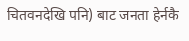चितवनदेखि पनि) बाट जनता हेर्नकै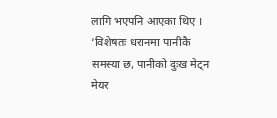लागि भएपनि आएका थिए ।
‘विशेषतः धरानमा पानीकै समस्या छ, पानीको दुःख मेट्न मेयर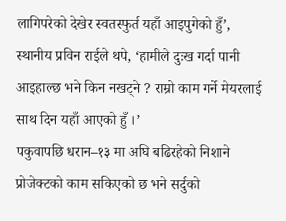लागिपरेको देखेर स्वतस्फुर्त यहाँ आइपुगेको हुँ’, स्थानीय प्रविन राईले थपे, ‘हामीले दुःख गर्दा पानी आइहाल्छ भने किन नखट्ने ? राम्रो काम गर्ने मेयरलाई साथ दिन यहाँ आएको हुँ ।’
पकुवापछि धरान–१३ मा अघि बढिरहेको निशाने प्रोजेक्टको काम सकिएको छ भने सर्दुको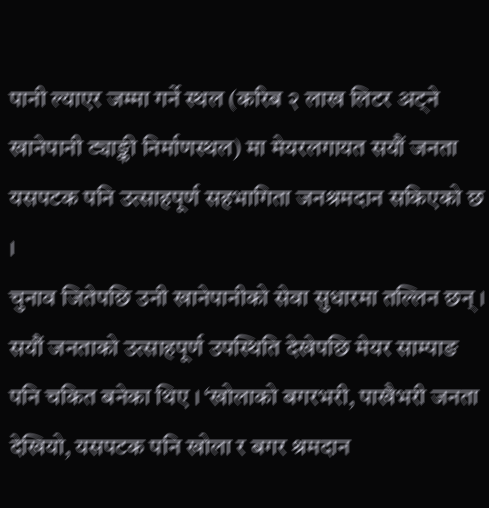पानी ल्याएर जम्मा गर्ने स्थल (करिब २ लाख लिटर अट्ने खानेपानी ट्याङ्की निर्माणस्थल) मा मेयरलगायत सयौं जनता यसपटक पनि उत्साहपूर्ण सहभागिता जनश्रमदान सकिएको छ ।
चुनाव जितेपछि उनी खानेपानीको सेवा सुधारमा तल्लिन छन् । सयौं जनताको उत्साहपूर्ण उपस्थिति देखेपछि मेयर साम्पाङ पनि चकित बनेका थिए । ‘खोलाको बगरभरी, पाखैभरी जनता देखियो, यसपटक पनि खोला र बगर श्रमदान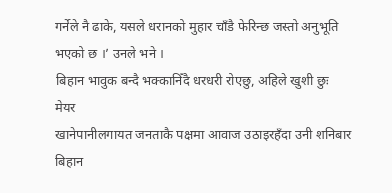गर्नेले नै ढाके, यसले धरानको मुहार चाँडै फेरिन्छ जस्तो अनुभूति भएको छ ।’ उनले भने ।
बिहान भावुक बन्दै भक्कानिँदै धरधरी रोएछु, अहिले खुशी छुः मेयर
खानेपानीलगायत जनताकै पक्षमा आवाज उठाइरहँदा उनी शनिबार बिहान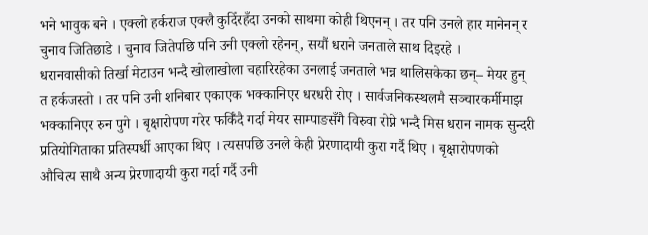भने भावुक बने । एक्लो हर्कराज एक्लै कुदिँरहँदा उनको साथमा कोही थिएनन् । तर पनि उनले हार मानेनन् र चुनाव जितिछाडे । चुनाव जितेपछि पनि उनी एक्लो रहेनन्, सयौं धराने जनताले साथ दिइरहे ।
धरानवासीको तिर्खा मेटाउन भन्दै खोलाखोला चहारिरहेका उनलाई जनताले भन्न थालिसकेका छन्– मेयर हुन् त हर्कजस्तो । तर पनि उनी शनिबार एकाएक भक्कानिएर धरधरी रोए । सार्वजनिकस्थलमै सञ्चारकर्मीमाझ भक्कानिएर रुन पुगे । बृक्षारोपण गरेर फर्किँदै गर्दा मेयर साम्पाङसँगै विरुवा रोप्ने भन्दै मिस धरान नामक सुन्दरी प्रतियोगिताका प्रतिस्पर्धी आएका थिए । त्यसपछि उनले केही प्रेरणादायी कुरा गर्दै थिए । बृक्षारोपणको औचित्य साथै अन्य प्रेरणादायी कुरा गर्दा गर्दै उनी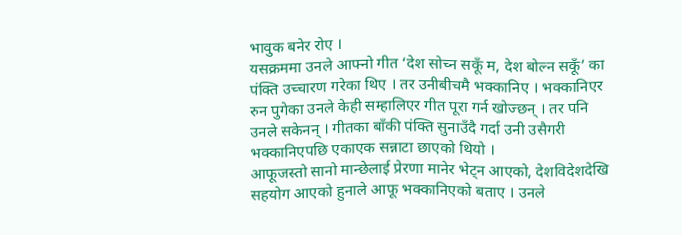भावुक बनेर रोए ।
यसक्रममा उनले आफ्नो गीत ‘देश सोच्न सकूँ म, देश बोल्न सकूँ’ का पंक्ति उच्चारण गरेका थिए । तर उनीबीचमै भक्कानिए । भक्कानिएर रुन पुगेका उनले केही सम्हालिएर गीत पूरा गर्न खोज्छन् । तर पनि उनले सकेनन् । गीतका बाँकी पंक्ति सुनाउँदै गर्दा उनी उसैगरी भक्कानिएपछि एकाएक सन्नाटा छाएको थियो ।
आफूजस्तो सानो मान्छेलाई प्रेरणा मानेर भेट्न आएको, देशविदेशदेखि सहयोग आएको हुनाले आफू भक्कानिएको बताए । उनले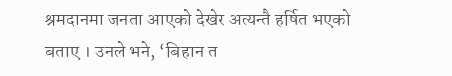श्रमदानमा जनता आएको देखेर अत्यन्तै हर्षित भएको बताए । उनले भने, ‘बिहान त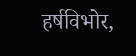हर्षविभोर,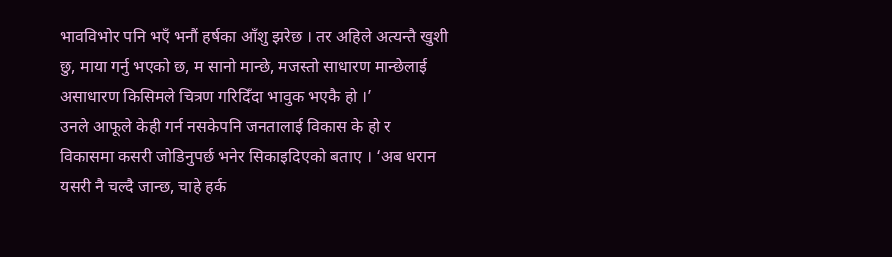भावविभोर पनि भएँ भनौं हर्षका आँशु झरेछ । तर अहिले अत्यन्तै खुशी छु, माया गर्नु भएको छ, म सानो मान्छे, मजस्तो साधारण मान्छेलाई असाधारण किसिमले चित्रण गरिदिँदा भावुक भएकै हो ।’
उनले आफूले केही गर्न नसकेपनि जनतालाई विकास के हो र विकासमा कसरी जोडिनुपर्छ भनेर सिकाइदिएको बताए । ‘अब धरान यसरी नै चल्दै जान्छ, चाहे हर्क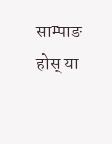साम्पाङ होस् या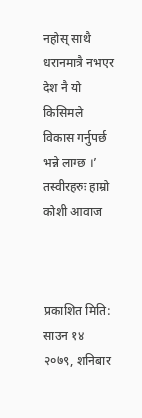नहोस् साथै धरानमात्रै नभएर देश नै यो किसिमले विकास गर्नुपर्छ भन्ने लाग्छ ।’
तस्वीरहरुः हाम्रो कोशी आवाज



प्रकाशित मिति: साउन १४ २०७९, शनिबार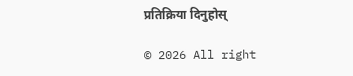प्रतिक्रिया दिनुहोस्

© 2026 All right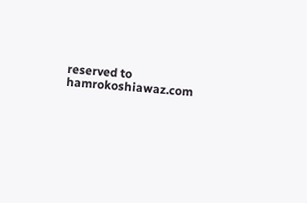reserved to hamrokoshiawaz.com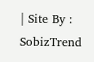| Site By : SobizTrend